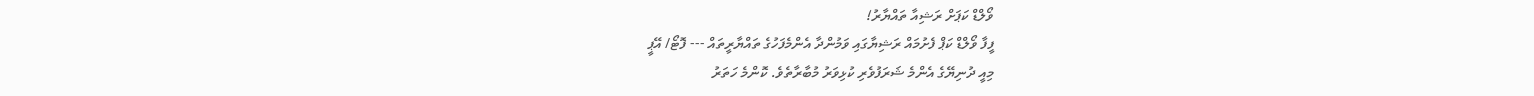ވޯލްޑް ކަޕަށް ރަޝިއާ ތައްޔާރު!
ފީފާ ވޯލްޑް ކަޕް ފެށުމައް ރަޝިޔާގައި ވަމުންދާ އެންމެފަހުގެ ތައްޔާރީތައް --- ފޮޓޯ/ އޭޕީ
މިއީ ދުނިޔޭގެ އެންމެ ޝަރަފުވެރި ކުޅިވަރު މުބާރާތެވެ. ކޮންމެ ހަތަރު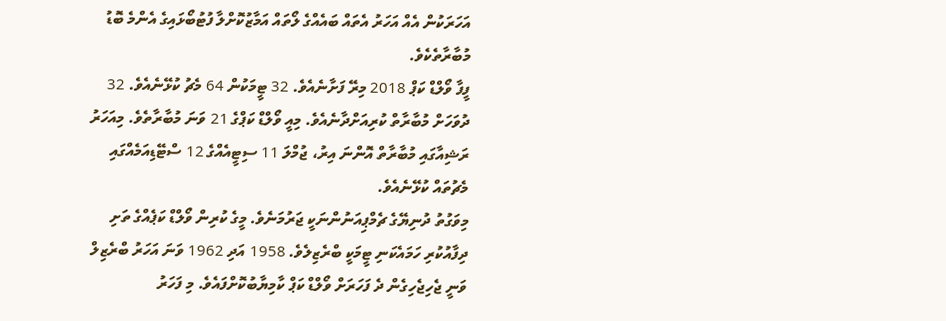އަހަރަކުން އެއް އަހަރު އެތައް ބައެއްގެ ލޯތައް އަމާޒުކޮށްލާ ފުޓުބޯޅައިގެ އެންމެ ބޮޑު މުބާރާތެކެވެ.
ފީފާ ވޯލްޑް ކަޕް 2018 މިރޭ ފަށާނެއެވެ. 32 ޓީމަކުން 64 މެޗު ކުޅޭނެއެވެ. 32 ދުވަހަށް މުބާރާތް ކުރިއަށްދާނެއެވެ. މިއީ ވޯލްޑް ކަޕްގެ 21 ވަނަ މުބާރާތެވެ. މިއަހަރު ރަޝިއާގައި މުބާރާތް އޮންނަ އިރު، ޖުމްލަ 11 ސިޓީއެއްގެ 12 ސްޓޭޑިއަމެއްގައި މެޗުތައް ކުޅޭނެއެވެ.
މިވަގުތު ދުނިޔޭގެ ޗެމްޕިއަނުންނަކީ ޖަރުމަނެވެ. މީގެ ކުރިން ވޯލްޑް ކަޕެއްގެ ތަށި ދިފާއުކުރި ހަމައެކަނި ޓީމަކީ ބްރެޒިލެވެ. 1958 އަދި 1962 ވަނަ އަހަރު ބްރެޒިލް ވަނީ ޖެހިޖެހިގެން ދެ ފަހަރަށް ވޯލްޑް ކަޕް ކާމިޔާބުކޮށްފައެވެ. މި ފަހަރު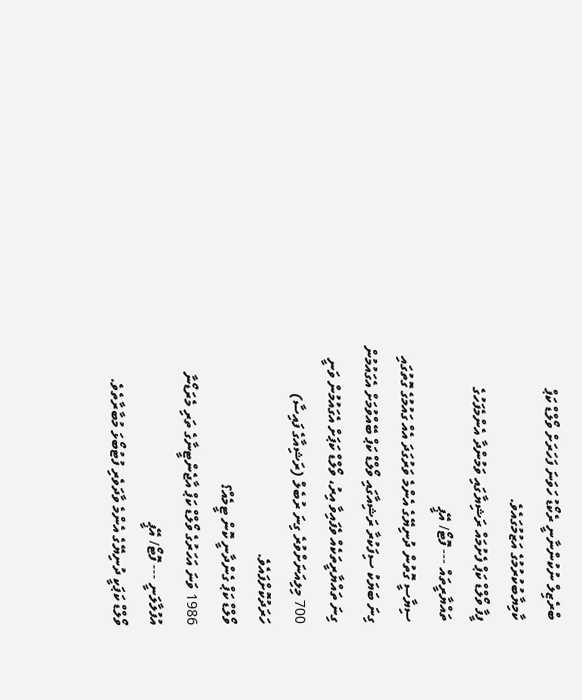ބްރެޒިލް ނުކުންނާނީ ރެކޯޑު ހަވަނަ ފަހަރަށް ވޯލްޑް ކަޕް ކާމިޔާބުކުރުމުގެ އަޒުމުގައެވެ.
ފީފާ ވޯލްޑް ކަޕް ފެށުމައް ރަޝިޔާގައި ވަމުންދާ އެންމެފަހުގެ ތައްޔާރީތައް --- ފޮޓޯ/ އޭޕީ
ސިޔާސީ ގޮތުން ދުނިޔޭގެ އެންމެ ވަރުގަދަ އެއް ގައުމުގެ ގޮތުގައި ގިނަ ބަޔަކު ސިފަކުރާ ރަޝިއާގައި ވޯލްޑް ކަޕް ބޭއްވުމަށް އެގައުމުން ގިނަ ތައްޔާރީތަކެއް ވެފައިވާ އިރު، ވޯލްޑް ކަޕަށް އެގައުމުން ވަނީ 700 މިލިއަނަށްވުރެ ގިނަ ރުބެލް (ރަޝިއާގެ ފައިސާ) ހަރަދުކޮށްފައެވެ.
ވޯލްޑް ކަޕް ގެންދާނީ ކޮން ޓީމެއް؟
1986 ވަނަ އަހަރުގެ ވޯލްޑް ކަޕް އާޖެންޓީނާގެ ތަރި މެރަޑޯނާ އުފުލާލަނީ --- ފޮޓޯ/ އޭޕީ
ވޯލްޑް ކަޕަކީ ދުނިޔޭގެ އެންމެ ވާދަވެރި ފުޓުބޯޅަ މުބާރާތެވެ.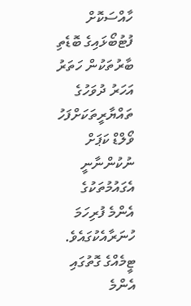ހާއްސަކޮށް ފުޓުބޯޅައިގެ ބޮޑެތި ބާރުތަކުން ހަތަރު އަހަރު ދުވަހުގެ ތައްޔާރީތަކަށްފަހު ވޯލްޑް ކަޕަށް ނުކުންނާނީ އެގައުމުތަކުގެ އެންމެ ފުރިހަމަ ހުނަރާއެކުގައެވެ. ޓީމެއްގެ ގޮތުގައި އެންމެ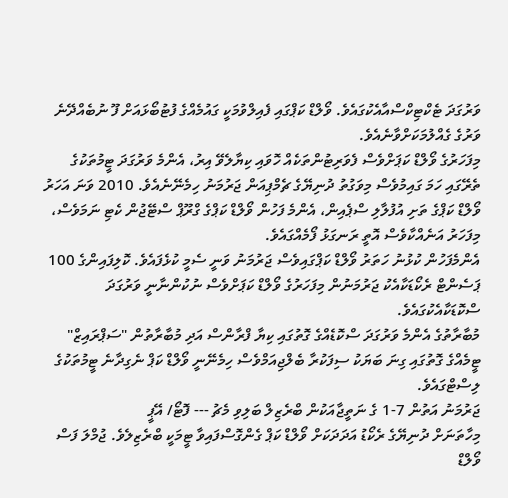ވަރުގަދަ ޓެކްޓިކްސްއާއެކުގައެވެ. ވޯލްޑް ކަޕްގައި ފެއިލްވުމަކީ ގައުމެއްގެ ފުޓުބޯޅައަށް ފޫ ނުބެއްދޭނެ ވަރުގެ ގެއްލުމަކަށްވާނެއެވެ.
މިފަހަރުގެ ވޯލްޑް ކަޕަށްވެސް ފެވަރިޓުންތަކެއް ހޮވައި ކިޔާލެވޭ އިރު، އެންމެ ވަރުގަދަ ޓީމުތަކުގެ ތެރޭގައި ހަމަ ގައިމުވެސް މިވަގުތު ދުނިޔޭގެ ޗެމްޕިއަން ޖަރުމަނު ހިމެނޭނެއެވެ. 2010 ވަނަ އަހަރު ވޯލްޑް ކަޕްގެ ތަށި އުފުލާލި ސްޕެއިން، އެންމެ ފަހުން ވޯލްޑް ކަޕްގެ ގްރޫޕް ސްޓޭޖުން ކެޓި ނަމަވެސް، މިފަހަރު އަނެއްކާވެސް އޮތީ ރަނގަޅު ފޯމެއްގައެވެ.
އެންމެފަހުން ކުޅުނު ހަތަރު ވޯލްޑް ކަޕްގައިވެސް ޖަރުމަނު ވަނީ ސެމީ ކުޅެފައެވެ. ކޮލިފައިންގެ 100 ޕަސެންޓް ރެކޯޑަކާއެކު ޖަރުމަނުން މިފަހަރުގެ ވޯލްޑް ކަޕަށްވެސް ނުކުންނާނީ ވަރުގަދަ ސްކޮޑަކާއެކުގައެވެ.
މުބާރާތުގެ އެންމެ ވަރުގަދަ ސްކޮޑެއްގެ ގޮތުގައި ކިޔާ ފްރާންސް އަދި މުބާރާތުން "ސަޕްރައިޒް" ޓީމެއްގެ ގޮތުގައި ގިނަ ބަޔަކު ސިފަކުރާ ބެލްޖިއަމްވެސް ހިމެނޭނީ ވޯލްޑް ކަޕް ނެގިދާނެ ޓީމުތަކުގެ ލިސްޓްގައެވެ.
ޖަރުމަނު އަތުން 7-1 ގެ ނަތީޖާއަކުން ބްރެޒިލް ބަލިވި މެޗު --- ފޮޓޯ/ އޭޕީ
މިހާތަނަށް ދުނިޔޭގެ ރެކޯޑު އަދަދަކަށް ވޯލްޑް ކަޕް ގެންގޮސްފައިވާ ޓީމަކީ ބްރެޒިލެވެ. ޖުމްލަ ފަސް ވޯލްޑް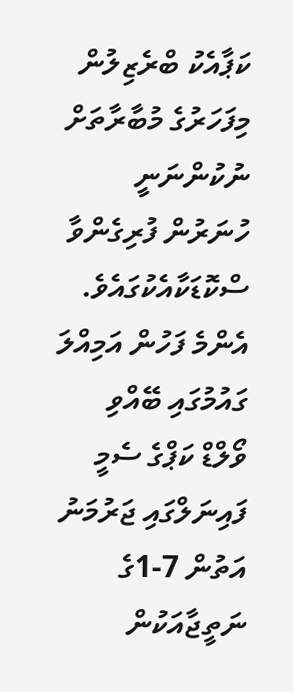ކަޕާއެކު ބްރެޒިލުން މިފަހަރުގެ މުބާރާތަށް ނުކުންނަނީ ހުނަރުން ފުރިގެންވާ ސްކޮޑަކާއެކުގައެވެ. އެންމެ ފަހުން އަމިއްލަ ގައުމުގައި ބޭއްވި ވޯލްޑް ކަޕްގެ ސެމީ ފައިނަލްގައި ޖަރުމަނު އަތުން 7-1ގެ ނަތީޖާއަކުން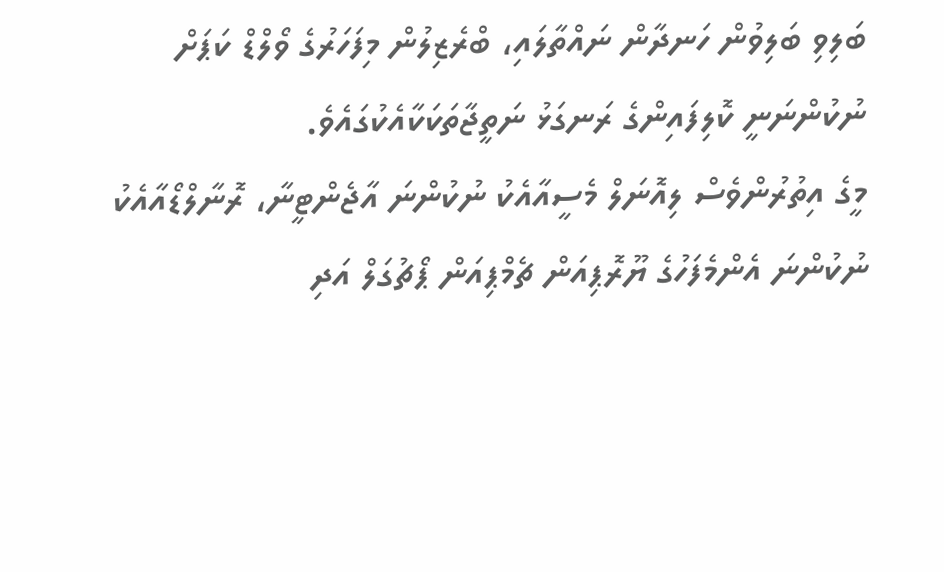ބަލިވި ބަލިވުން ހަނދާން ނައްތާލައި، ބްރެޒިލުން މިފަހަރުގެ ވޯލްޑް ކަޕަށް ނުކުންނަނީ ކޮލިފައިންގެ ރަނގަޅު ނަތީޖާތަކަކާއެކުގައެވެ.
މީގެ އިތުރުންވެސް ލިއޮނަލް މެސީއާއެކު ނުކުންނަ އާޖެންޓީނާ، ރޮނާލްޑޯއާއެކު ނުކުންނަ އެންމެފަހުގެ ޔޫރޮޕިއަން ޗެމްޕިއަން ޕޯޗުގަލް އަދި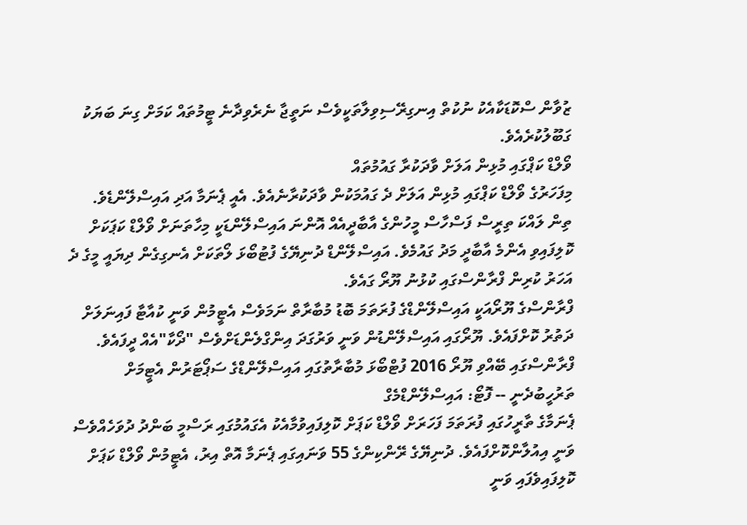ޒުވާން ސްކޮޑަކާއެކު ނުކުތް އިނގިރޭސިވިލާތަކީވެސް ނަތީޖާ ނެރެވިދާނެ ޓީމުތައް ކަމަށް ގިނަ ބަޔަކު ގަބޫލުކުރެއެވެ.
ވޯލްޑް ކަޕްގައި މުޅިން އަލަށް ވާދަކުރާ ގައުމުތައް
މިފަހަރުގެ ވޯލްޑް ކަޕްގައި މުޅިން އަލަށް ދެ ގައުމަކުން ވާދަކުރާނެއެވެ. އެއީ ޕެނަމާ އަދި އައިސްލޭންޑެވެ.
ތިން ލައްކަ ތިރީސް ފަސްހާސް މީހުންގެ އާބާދީއެއް އޮންނަ އައިސްލޭންޑަކީ މިހާތަނަށް ވޯލްޑް ކަޕަކަށް ކޮލިފައިވި އެންމެ އާބާދީ މަދު ގައުމެވެ. އައިސްލޭންޑް ދުނިޔޭގެ ފުޓުބޯޅަ ލޯތަކަށް އެނގިގެން ދިޔައީ މީގެ ދެ އަހަރު ކުރިން ފްރާންސްގައި ކުޅުނު ޔޫރޯ ގައެވެ.
ފްރާންސްގެ ޔޫރޯއަކީ އައިސްލޭންޑްގެ ފުރަތަމަ ބޮޑު މުބާރާތް ނަމަވެސް އެޓީމުން ވަނީ ކުއާޓާ ފައިނަލަށް ދަތުރު ކޮށްފައެވެ. ޔޫރޯގައި އައިސްލޭންޑުން ވަނީ ވަރުގަދަ އިންގްލެންޑަށްވެސް "ދޯކާ"އެއް ދީފައެވެ.
ފްރާންސްގައި ބޭއްވި ޔޫރޯ 2016 ފުޓްބޯޅަ މުބާރާތުގައި އައިސްލޭންޑްގެ ސަޕޯޓަރުން އެޓީމަށް ތަރުހީބުދެނީ -- ފޮޓޯ: އައިސްލޭންޑްމެގް
ޕެނަމާގެ ތާރީހުގައި ފުރަތަމަ ފަހަރަށް ވޯލްޑް ކަޕަށް ކޮލިފައިވުމާއެކު އެގައުމުގައި ރަސްމީ ބަންދު ދުވަހެއްވެސް ވަނީ އިއުލާންކޮށްފައެވެ. ދުނިޔޭގެ ރޭންކިންގެ 55 ވަނައިގައި ޕެނަމާ އޮތް އިރު، އެޓީމުން ވޯލްޑް ކަޕަށް ކޮލިފައިވެފައި ވަނީ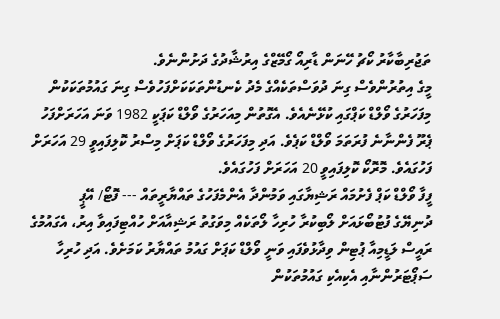ތަޖުރިބާކާރު ކޯޗު ހޭނަން ޑާރިއޯ ގޯމޭޒްގެ އިރުޝާދުގެ ދަށުންނެވެ.
މީގެ އިތުރުންވެސް ގިނަ ދުވަސްތަކެއްގެ މެދު ކެނޑުންތަކަކަށްފަހުވެސް ގިނަ ގައުމުތަކަކުން މިފަހަރުގެ ވޯލްޑް ކަޕްގައި ކުޅޭނެއެވެ. އެގޮތުން މިއަހަރުގެ ވޯލްޑް ކަޕަކީ 1982 ވަނަ އަހަރަށްފަހު ޕެރޫ ފެންނާނެ ފުރަތަމަ ވޯލްޑް ކަޕެވެ. އަދި މިފަހަރުގެ ވޯލްޑް ކަޕަށް މިސްރު ކޮލިފައިވީ 29 އަހަރަށް ފަހުގައެވެ. މޮރޮކޯ ކޮލިފައިވީ 20 އަހަރަށް ފަހުގައެވެ.
ފީފާ ވޯލްޑް ކަޕް ފެށުމައް ރަޝިޔާގައި ވަމުންދާ އެންމެފަހުގެ ތައްޔާރީތައް --- ފޮޓޯ/ އޭޕީ
ދުނިޔޭގެ ފުޓުބޯޅައަށް ލޯބިކުރާ ހުރިހާ ލޯތަކެއް މިވަގުތު ރަޝިއާއަށް ހުއްޓިފައިވާ އިރު، އެގައުމުގެ ރައީސް ލަޑީމިއާ ޕުޓިން ވިދާޅުވެފައި ވަނީ ވޯލްޑް ކަޕަށް ގައުމު ތައްޔާރު ކަމަށެވެ. އަދި ހުރިހާ ސަޕޯޓަރުންނާއި އެކިއެކި ގައުމުތަކުން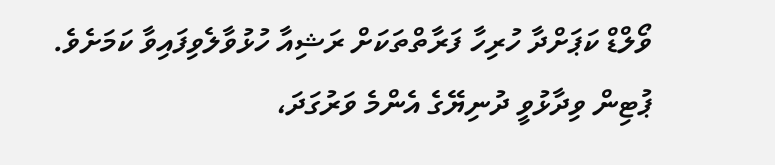ވޯލްޑް ކަޕަށްދާ ހުރިހާ ފަރާތްތަކަށް ރަޝިއާ ހުޅުވާލެވިފައިވާ ކަމަށެވެ. ޕުޓިން ވިދާޅުވީ ދުނިޔޭގެ އެންމެ ވަރުގަދަ،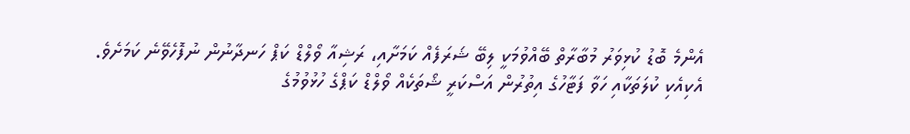އެންމެ ބޮޑު ކުޅިވަރު މުބާރާތް ބޭއްވުމަކީ ލިބޭ ޝަރަފެއް ކަމަށާއި، ރަޝިއާ ވޯލްޑް ކަޕް ހަނދާނުން ނުފޮހެވޭނެ ކަމަށެވެ.
އެކިއެކި ކުލަތަކާއި ހަވާ ފަޓާހުގެ އިތުރުން އަސްކަރީ ޝޯތަކެއް ވޯލްޑް ކަޕްގެ ހުޅުވުމުގެ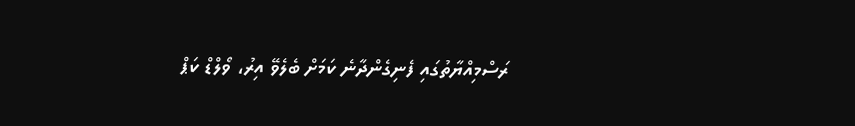ރަސްމިއްޔާތުގައި ފެނިގެންދާނެ ކަމަށް ބެލެވޭ އިރު، ވޯލްޑް ކަޕް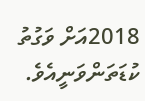2018އަށް ވަގުތު ކުޑަތަންވަނީއެވެ.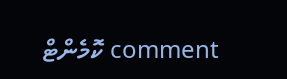comment ކޮމެންޓް